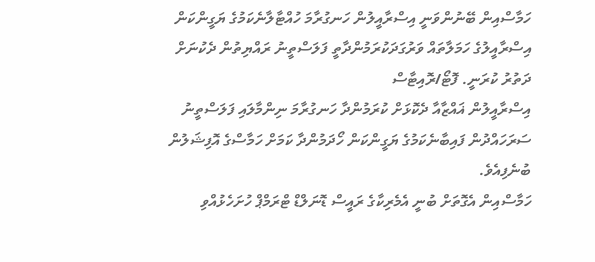ހަމާސްއިން ބޭނުންވަނީ އިސްރާއީލުން ހަނގުރާމަ ހުއްޓާލާނެކަމުގެ ޔަގީންކަން
އިސްރާއީލުގެ ހަމަލާތައް ވަރުގަދަކުރަމުންދާތީ ފަލަސްތީނު ރައްޔިތުން ދެކުނަށް ދަތުރު ކުރަނީ. ފޮޓޯ/ރޮއިޓާސް
އިސްރާއީލުން ޣައްޒާއާ ދެކޮޅަށް ކުރަމުންދާ ހަނގުރާމަ ނިންމާލައި ފަލަސްތީނު ސަރަހައްދުން ފައިބާނެކަމުގެ ޔަގީންކަން ހޯދަމުންދާ ކަމަށް ހަމާސްގެ އޮފިޝަލުން ބުނެފިއެވެ.
ހަމާސްއިން އެގޮތަށް ބުނީ އެމެރިކާގެ ރައީސް ޑޮނަލްޑް ޓްރަމްޕް ހުށަހެޅުއްވި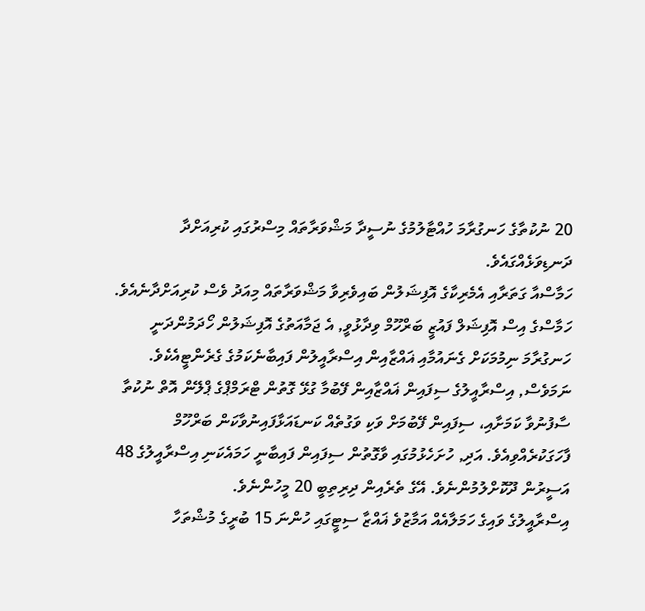20 ނުކުތާގެ ހަނގުރާމަ ހުއްޓާލުމުގެ ނުސީދާ މަޝްވަރާތައް މިސްރުގައި ކުރިއަށްދާ ދަނޑިވަޅެއްގައެވެ.
ހަމާސްއާ ގަތަރާއި އެމެރިކާގެ އޮފިޝަލުން ބައިވެރިވާ މަޝްވަރާތައް މިއަދު ވެސް ކުރިއަށްދާނެއެވެ.
ހަމާސްގެ އިސް އޮފިޝަލް ފައުޒީ ބަރްހޫމް ވިދާޅުވީ, އެ ޖަމާއަތުގެ އޮފިޝަލުން ހޯދަމުންދަނީ ހަނގުރާމަ ނިމުމަކަށް ގެނައުމާއި ޣައްޒާއިން އިސްރާއީލުން ފައިބާނެކަމުގެ ގެރެންޓީއެކެވެ. ނަމަވެސް, އިސްރާއީލުގެ ސިފައިން ޣައްޒާއިން ފޭބުމާ ގުޅޭ ގޮތުން ޓްރަމްޕްގެ ޕްލޭން އޮތް ނުކުތާ ސާފުނުވާ ކަމަށާއި، ސިފައިން ފޭބުމަށް ވަކި ވަގުތެއް ކަނޑައަޅާފައިނުވާކަން ބަރްހޫމް ފާހަގަކުރެއްވިއެވެ. އަދި, ހުށަހެޅުމުގައި ވާގޮތުން ސިފައިން ފައިބާނީ ހަމައެކަނި އިސްރާއީލުގެ 48 އަސީރުން ދޫކޮށްލުމުންނެވެ. އޭގެ ތެރެއިން ދިރިތިބީ 20 މީހުންނެވެ.
އިސްރާއީލުގެ ވައިގެ ހަމަލާއެއް އަމާޒުވެ ޣައްޒާ ސިޓީގައި ހުންނަ 15 ބުރީގެ މުޝްތަހާ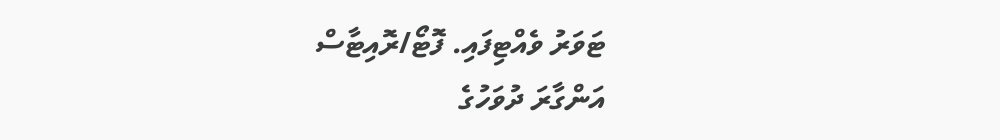ޓަވަރު ވެއްޓިފައި. ފޮޓޯ/ރޮއިޓާސް
އަންގާރަ ދުވަހުގެ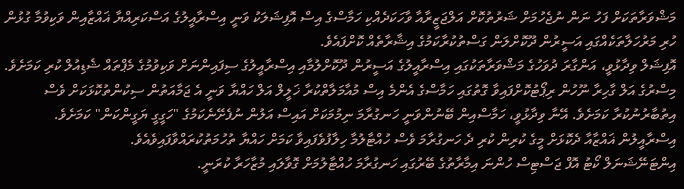މަޝްވަރާތަކަށް ފަހު ނަން ނުޖެހުމަށް ޝަރުތުކޮށް އަލްޖަޒީރާއާ ވާހަކަދެއްކި ހަމާސްގެ އިސް އޮފިޝަލަކު ވަނީ އިސްރާއީލުގެ އަސްކަރިއްޔާ ޣައްޒާއިން ވަކިވުމާ ގުޅުން ހުރި މަރުހަލާތަކެއްގައި އަސީރުން ދޫކޮށްލަން ގަސްތުކުރާކަމުގެ އިޝާރާތެއް ކޮށްފައެވެ.
އޮފިޝަލް ވިދާޅުވީ، އަންގާރަ ދުވަހުގެ މަޝްވަރާތަކުގައި އިސްރާއީލުގެ އަސީރުން ދޫކޮށްލުމާއި އިސްރާއީލުގެ ސިފައިންނަށް ވަކިވުމުގެ މެޕްތައް ޝެޑިއުލް ކުރި ކަމަށެވެ.
މިސްރުގެ އަލް ގާހިރާ ނޫހުން ރިޕޯޓުކޮށްފައިވާ ގޮތުގައި ހަމާސްގެ އެންމެ އިސް މުއާމަލާތްކުރާ ޚަލީލް އަލް ހައްޔާ ވަނީ އެ ޖަމާއަތުން ސިކުންތުކޮޅަކަށް ވެސް އިތުބާރުނުކުރާ ކަމަށެވެ. އޭނާ ވިދާޅުވީ، ހަމާސްއިން ބޭނުންވަނީ ހަނގުރާމަ ނިމުމަކަށް އައިސް އަލުން ނުފެށޭނެކަމުގެ "ހަގީގީ ޔަގީންކަން" ކަމަށެވެ. އިސްރާއީލުން ޣައްޒާއާ ދެކޮޅަށް މީގެ ކުރިން ކުރި ދެ ހަނގުރާމަ ވެސް ހުއްޓާލުމާ ހިލާފުވެފައިވާ ކަމަށް ހައްޔާ ތުހުމަތުކުރައްވާފައިވެއެވެ.
އިންޓަނޭޝަނަލް ކޯޓު އޮފް ޖަސްޓިސް ހުންނަ އިމާރާތުގެ ބޭރުގައި ހަނގުރާމަ ހުއްޓާލުމަށް ގޮވާލައި މުޒާހަރާ ކުރަނީ.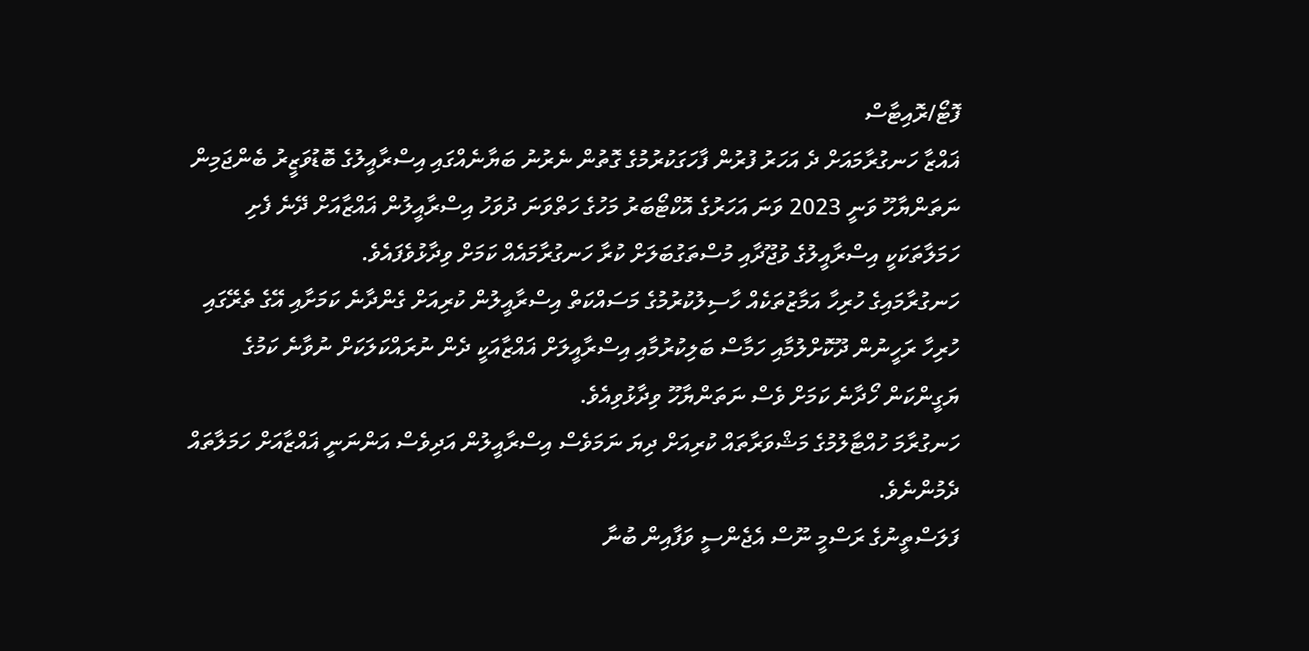ފޮޓޯ/ރޮއިޓާސް
ޣައްޒާ ހަނގުރާމައަށް ދެ އަހަރު ފުރުން ފާހަގަކުރުމުގެ ގޮތުން ނެރުނު ބަޔާނެއްގައި އިސްރާއީލުގެ ބޮޑުވަޒީރު ބެންޖަމިން ނަތަންޔާހޫ ވަނީ 2023 ވަނަ އަހަރުގެ އޮކްޓޯބަރު މަހުގެ ހަތްވަނަ ދުވަހު އިސްރާއީލުން ޣައްޒާއަށް ދޭނެ ފެށި ހަމަލާތަކަކީ އިސްރާއީލުގެ ވުޖޫދާއި މުސްތަގުބަލަށް ކުރާ ހަނގުރާމައެއް ކަމަށް ވިދާޅުވެފައެވެ.
ހަނގުރާމައިގެ ހުރިހާ އަމާޒުތަކެއް ހާސިލުކުރުމުގެ މަސައްކަތް އިސްރާއީލުން ކުރިއަށް ގެންދާނެ ކަމަށާއި އޭގެ ތެރޭގައި ހުރިހާ ރަހީނުން ދޫކޮށްލުމާއި ހަމާސް ބަލިކުރުމާއި އިސްރާއީލަށް ޣައްޒާއަކީ ދެން ނުރައްކަލަކަށް ނުވާނެ ކަމުގެ ޔަގީންކަން ހޯދާނެ ކަމަށް ވެސް ނަތަންޔާހޫ ވިދާޅުވިއެވެ.
ހަނގުރާމަ ހުއްޓާލުމުގެ މަޝްވަރާތައް ކުރިއަށް ދިޔަ ނަމަވެސް އިސްރާއީލުން އަދިވެސް އަންނަނީ ޣައްޒާއަށް ހަމަލާތައް ދެމުންނެވެ.
ފަލަސްތީނުގެ ރަސްމީ ނޫސް އެޖެންސީ ވަފާއިން ބުނާ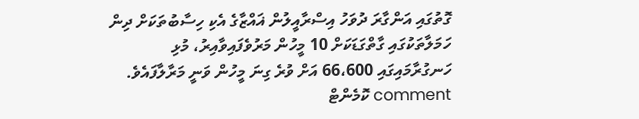ގޮތުގައި އަންގާރަ ދުވަހު އިސްރާއީލުން ޣައްޒާގެ އެކި ހިސާބުތަކަށް ދިން ހަމަލާތަކުގައި ގާތްގަޑަކަށް 10 މީހުން މަރުވެފައިވާއިރު، މުޅި ހަނގުރާމައިގައި 66،600 އަށް ވުރެ ގިނަ މީހުން ވަނީ މަރާލާފައެވެ.
comment ކޮމެންޓް